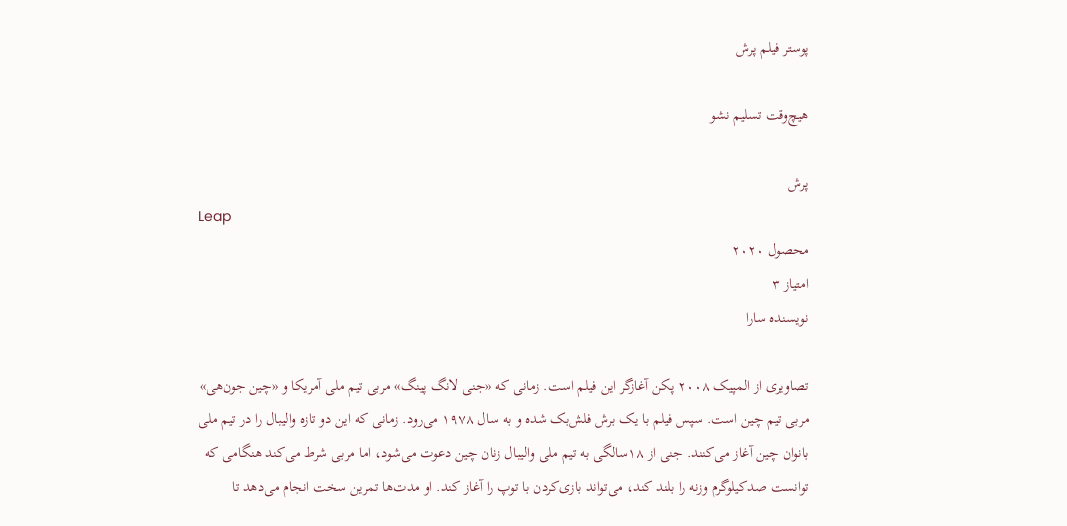پوستر فیلم پرش

هیچ‌وقت تسلیم نشو

پرش
Leap
محصول ۲۰۲۰
امتیاز ۳
نویسنده سارا

تصاویری از المپیک ۲۰۰۸ پکن آغازگر این فیلم است. زمانی که «جنی لانگ پینگ» مربی تیم ملی آمریکا و «چین جون‌هی» مربی تیم چین است. سپس فیلم با یک برش فلش‌بک شده و به سال ۱۹۷۸ می‌رود. زمانی که این دو تازه والیبال را در تیم ملی بانوان چین آغاز می‌کنند. جنی از ۱۸سالگی به تیم ملی والیبال زنان چین دعوت می‌شود، اما مربی شرط می‌کند هنگامی که توانست صدکیلوگرم وزنه را بلند کند، می‌تواند بازی‌کردن با توپ را آغاز کند. او مدت‌ها تمرین سخت انجام می‌دهد تا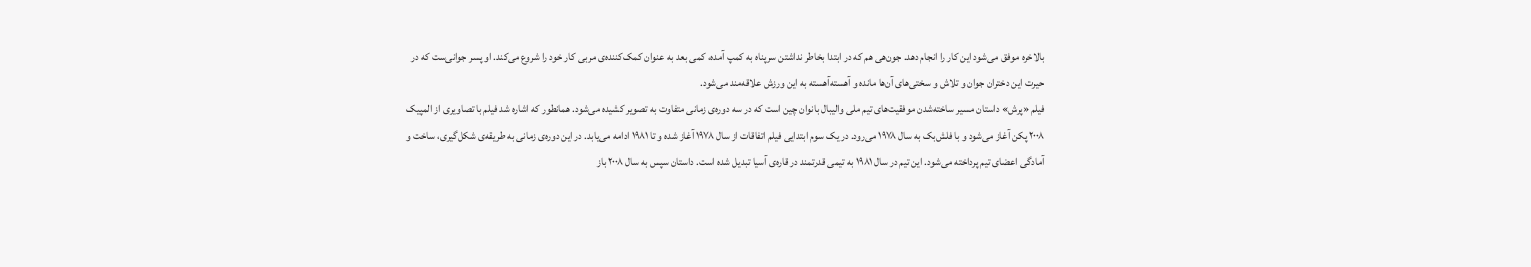بالاخره موفق می‌شود این کار را انجام دهد. جون‌هی هم که در ابتدا بخاطر نداشتن سرپناه به کمپ آمده، کمی بعد به عنوان کمک‌کننده‌ی مربی کار خود را شروع می‌کند. او پسر جوانی‌ست که در حیرت این دختران جوان و تلاش و سختی‌های آن‌ها مانده و آهسته‌آهسته به این ورزش علاقه‌مند می‌شود.
فیلم «پرش» داستان مسیر ساخته‌شدن موفقیت‌های تیم ملی والیبال بانوان چین است که در سه دوره‌ی زمانی متفاوت به تصویر کشیده می‌شود. همانطور که اشاره شد فیلم با تصاویری از المپیک ۲۰۰۸ پکن آغاز می‌شود و با فلش‌بک به سال ۱۹۷۸ می‌رود. در یک سوم ابتدایی فیلم اتفاقات از سال ۱۹۷۸ آغاز شده و تا ۱۹۸۱ ادامه می‌یابد. در این دوره‌ی زمانی به طریقه‌ی شکل‌گیری، ساخت و آمادگی اعضای تیم پرداخته می‌شود. این تیم در سال ۱۹۸۱ به تیمی قدرتمند در قاره‌ی آسیا تبدیل شده است. داستان سپس به سال ۲۰۰۸ باز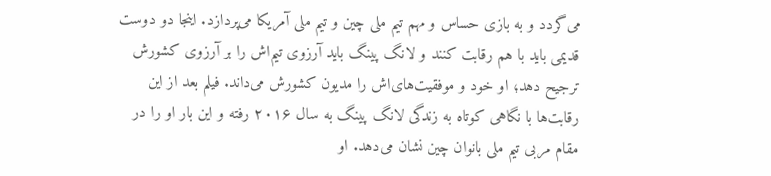می‌گردد و به بازی حساس و مهم تیم ملی چین و تیم ملی آمریکا می‌پردازد. اینجا دو دوست قدیمی باید با هم رقابت کنند و لانگ پینگ باید آرزوی تیم‌اش را بر آرزوی کشورش ترجیح دهد؛ او خود و موفقیت‌های‌اش را مدیون کشورش می‌داند. فیلم بعد از این رقابت‌ها با نگاهی کوتاه به زندگی لانگ پینگ به سال ۲۰۱۶ رفته و این بار او را در مقام مربی تیم ملی بانوان چین نشان می‌دهد. او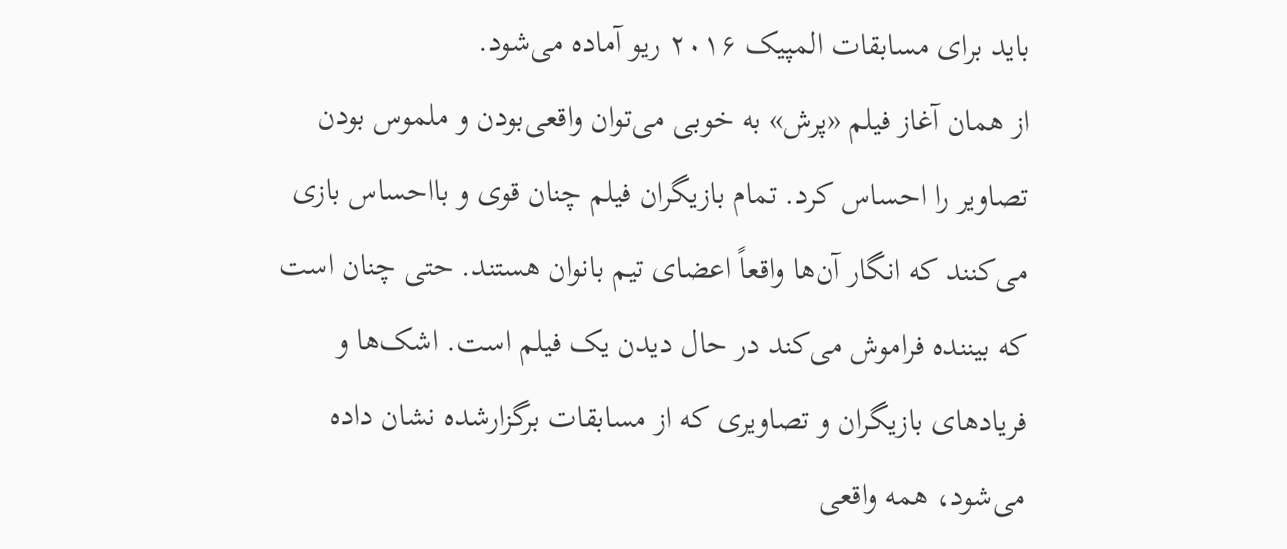باید برای مسابقات المپیک ۲۰۱۶ ریو آماده می‌شود.
از همان آغاز فیلم «پرش» به خوبی می‌توان واقعی‌بودن و ملموس بودن تصاویر را احساس کرد. تمام بازیگران فیلم چنان قوی و بااحساس بازی می‌کنند که انگار آن‌ها واقعاً اعضای تیم بانوان هستند. حتی چنان است که بیننده فراموش می‌کند در حال دیدن یک فیلم است. اشک‌ها و فریادهای بازیگران و تصاویری که از مسابقات برگزارشده نشان داده می‌شود، همه واقعی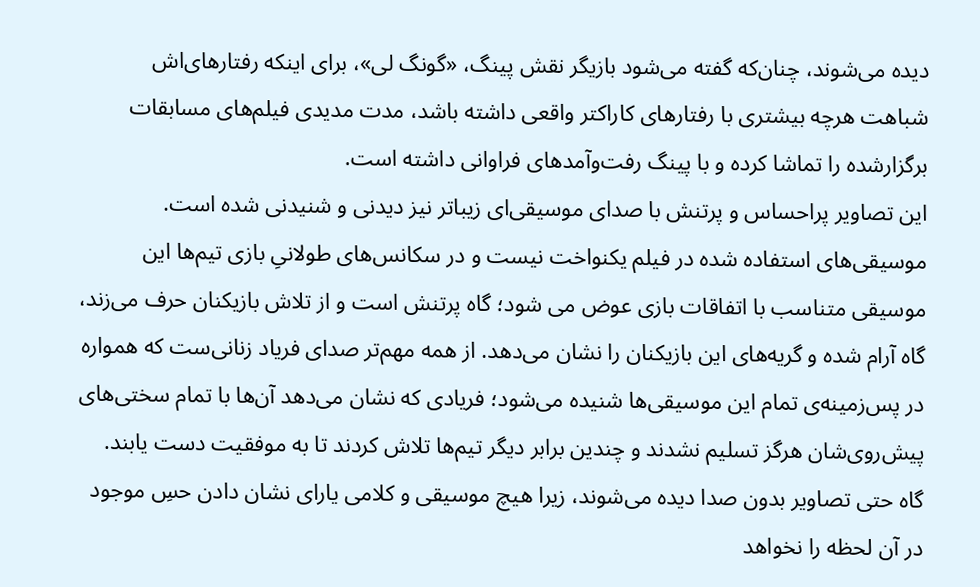دیده می‌شوند، چنان‌که گفته می‌شود بازیگر نقش پینگ، «گونگ لی»، برای اینکه رفتارهای‌اش شباهت هرچه بیشتری با رفتارهای کاراکتر واقعی داشته باشد، مدت مدیدی فیلم‌های مسابقات برگزارشده را تماشا کرده و با پینگ رفت‌وآمدهای فراوانی داشته است.
این تصاویر پراحساس و پرتنش با صدای موسیقی‌ای زیباتر نیز دیدنی و شنیدنی شده است. موسیقی‌های استفاده شده در فیلم یکنواخت نیست و در سکانس‌های طولانیِ بازی تیم‌ها این موسیقی متناسب با اتفاقات بازی عوض می شود؛ گاه پرتنش است و از تلاش بازیکنان حرف می‌زند، گاه آرام شده و گریه‌های این بازیکنان را نشان می‌دهد. از همه مهم‌تر صدای فریاد زنانی‌ست که همواره در پس‌زمینه‌ی تمام این موسیقی‌ها شنیده می‌شود؛ فریادی که نشان می‌دهد آن‌ها با تمام سختی‌های پیش‌روی‌شان هرگز تسلیم نشدند و چندین برابر دیگر تیم‌ها تلاش کردند تا به موفقیت دست یابند. گاه حتی تصاویر بدون صدا دیده می‌شوند، زیرا هیچ موسیقی و کلامی یارای نشان دادن حسِ موجود در آن لحظه را نخواهد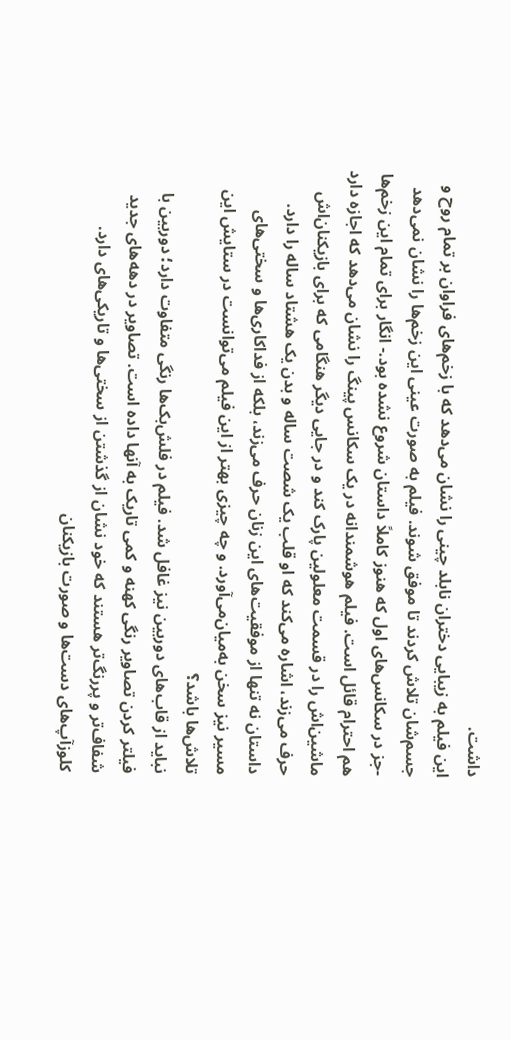داشت.
این فیلم به زیبایی دختران نابلد چینی را نشان می‌دهد که با زخم‌های فراوان بر تمام روح و جسم‌شان تلاش کردند تا موفق شوند. فیلم به صورت عینی این زخم‌ها را نشان نمی‌دهد -جز در سکانس‌های اول که هنوز کاملاً داستان شروع نشده بود.- انگار برای تمام این زخم‌ها هم احترام قائل است. فیلم هوشمندانه در یک سکانس پینگ را نشان می‌دهد که اجازه دارد ماشین‌اش را در قسمت معلولین پارک کند و در جایی دیگر هنگامی که برای بازیکنان‌اش حرف می‌زند، اشاره می‌کند که او قلب یک شصت ساله و بدن یک هشتاد ساله را دارد. داستان نه تنها از موفقیت‌های این زنان حرف می‌زند، بلکه از فداکاری‌ها و سختی‌های مسیر نیز سخن به‌میان‌می‌آورد. و چه چیزی بهتر از این فیلم می‌توانست در ستایش این تلاش‌ها باشد؟
نباید از قاب‌‌های دوربین نیز غافل شد. فیلم در فلش‌بک‌ها رنگی متفاوت دارد؛ دوربین با فیلتر کردن تصاویر رنگی کهنه و کمی تاریک به آنها داده است. تصاویر در دهه‌های جدید شفاف‌تر و پررنگ‌تر هستند که خود نشان از گذشتن از سختی‌ها و تاریکی‌های دارد. کلوزآپ‌های دست‌ها و صورت بازیکنان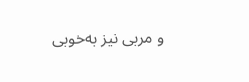و مربی نیز به‌خوبی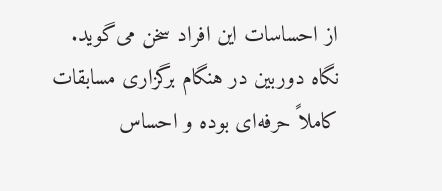از احساسات این افراد سخن می‌گوید. نگاه دوربین در هنگام برگزاری مسابقات کاملاً حرفه‌ای بوده و احساس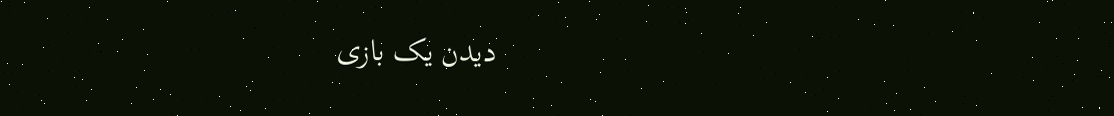دیدن یک بازی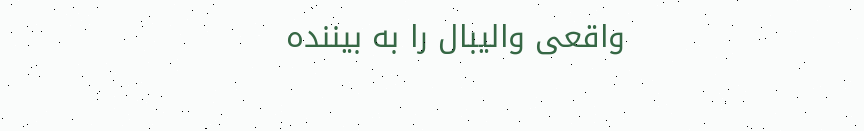واقعی والیبال را به بیننده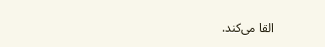القا می‌کند.